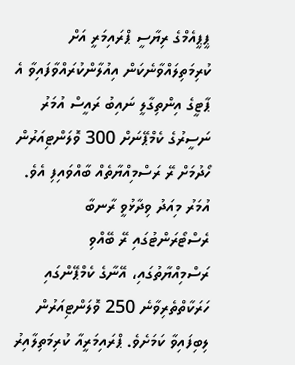ޕީޕީއެމްގެ ރިޔާސީ ޕްރައިމަރީ އަށް ކުރިމަތިލައްވާނެކަން އިއުލާންކުރައްވާފައިވާ އެ ޕާޓީގެ އިންތިގާލީ ނައިބު ރައީސް އުމަރު ނަސީރުގެ ކެމްޕޭނަށް 300 ވޮލަންޓިއަރުން ހޯދުމަށް ރޭ ރަސްމިއްޔާތެއް ބާއްވައިފި އެވެ.
އުމަރު މިއަދު ވިދާޅުވީ ރާނބާ ރެސްޓޯރަންޓުގައި ރޭ ބޭއްވި ރަސްމިއްޔާތުގައި، އޭނާގެ ކެމްޕޭންގައި ހަރަކާތްތެރިވާނެ 250 ވޮލަންޓިއަރުން ލިބިފައިވާ ކަމަށެވެ. ޕްރައިމަރީއާ ކުރިމަތިލާއިރު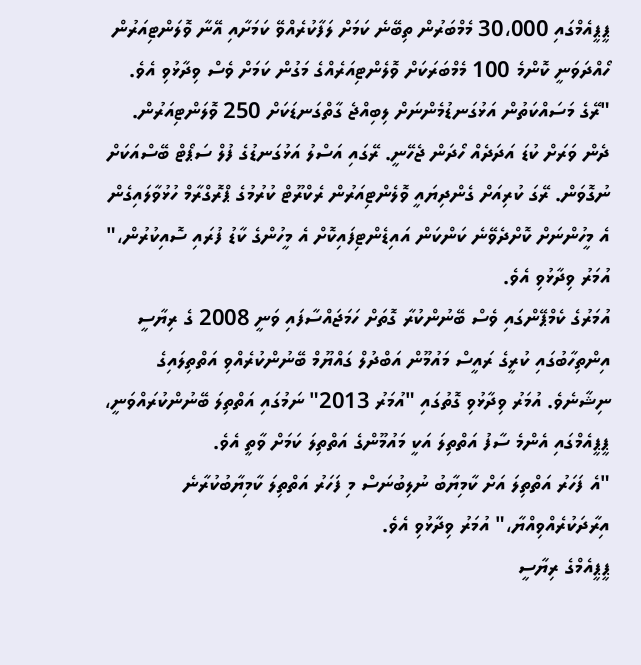ޕީޕީއެމްގައި 30،000 މެމްބަރުން ތިބޭނެ ކަމަށް ލަފާކުރެއްވޭ ކަމަށާއި އޭނާ ވޮލަންޓިއަރުން ހޯއްދަވަނީ ކޮންމެ 100 މެމްބަރަކަށް ވޮލެންޓިއަރެއްގެ މަގުން ކަމަށް ވެސް ވިދާޅުވި އެވެ.
"ރޭގެ މަސައްކަތުން އަޅުގަނޑުމެންނަށް ލިބިއްޖެ ގާތްގަނޑަކަށް 250 ވޮލަންޓިއަރުން. ދެން ވަރަށް ކުޑަ އަދަދެއް ހޯދަން ޖެހޭނީ. ރޭގައި އަސްލު އަޅުގަނޑުގެ ފުލް ސަޕޯޓް ބޭސްއަކަށް ނުގޮވަން. ރޭގަ ކުރިއަށް ގެންދިޔައީ ވޮލެންޓިއަރުން ރެކްރޫޓް ކުރުމުގެ ޕްރޮގްރާމް ހުޅުވާލައިގެން އެ މީހުންނަށް ކޮށްދެވޭނެ ކަންކަން އައިޑެންޓިފައިކޮށް އެ މީހުންގެ ކާޑު ފުރައި ސޮއިކުރުން،" އުމަރު ވިދާޅުވި އެވެ.
އުމަރުގެ ކެމްޕޭންގައި ވެސް ބޭނުންކުރާ ގޮތަށް ހަމަޖައްސާފައި ވަނީ 2008 ގެ ރިޔާސީ އިންތިހާބުގައި ކުރީގެ ރައީސް މައުމޫން އަބްދުލް ގައްޔޫމް ބޭނުންކުރެއްވި އަތްތިލައިގެ ނިޝާނެވެ. އުމަރު ވިދާޅުވި ގޮތުގައި "އުމަރު 2013" ނަމުގައި އަތްތިލަ ބޭނުންކުރައްވަނީ، ޕީޕީއެމްގައި އެންމެ ސާފު އަތްތިލަ އަކީ މައުމޫންގެ އަތްތިލަ ކަމަށް ވާތީ އެވެ.
"އެ ފަހަރު އަތްތިލަ އަށް ކާމިޔާބު ނުލިބުނަސް މި ފަހަރު އަތްތިލަ ކާމިޔާބުކުރާނެ އިރާދަކުރެއްވިއްޔާ،" އުމަރު ވިދާޅުވި އެވެ.
ޕީޕީއެމްގެ ރިޔާސީ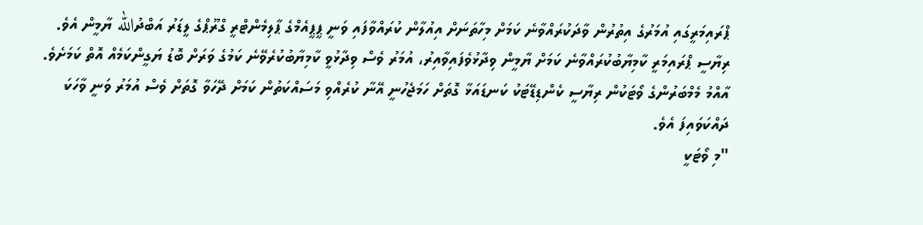ޕްރައިމަރީގައި އުމަރުގެ އިތުރުން ވާދަކުރައްވާނެ ކަމަށް މިހާތަނަށް އިއުލާން ކުރައްވާފައި ވަނީ ޕީޕީއެމްގެ ޕާލިމެންޓްރީ ގްރޫޕްގެ ލީޑަރު އަބްދުالله ޔާމީން އެވެ.
ރިޔާސީ ޕްރައިމަރީ ކާމިޔާބުކުރައްވާނެ ކަމަށް ޔާމީން ވިދާޅުވެފައިވާއިރު، އުމަރު ވެސް ވިދާޅުވީ ކާމިޔާބުކުރެވޭނެ ކަމުގެ ވަރަށް ބޮޑު ޔަގީންކަމެއް އޮތް ކަމަށެވެ. އާއްމު މެމްބަރުންގެ ވޯޓަކުން ރިޔާސީ ކެންޑިޑޭޓަކު ކަނޑައަޅާ ގޮތަށް ހަމަޖެހުނީ އޭނާ ކުރެއްވި މަސައްކަތުން ކަމަށް ދޭހަވާ ގޮތަށް ވެސް އުމަރު ވަނީ ވާހަކަ ދައްކަވައިފަ އެވެ.
"މި ވޯޓަކީ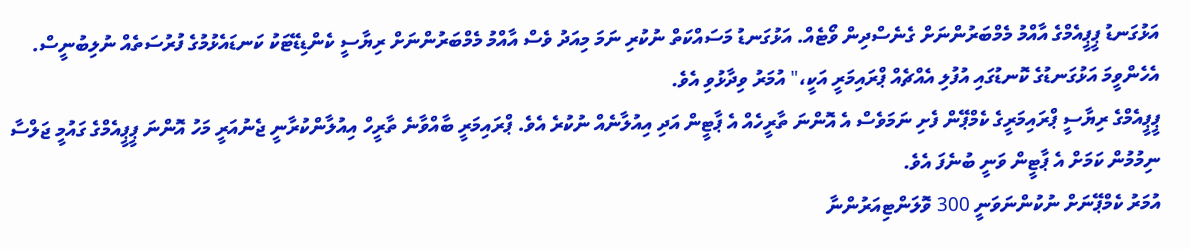އަޅުގަނޑު ޕީޕީއެމްގެ އާއްމު މެމްބަރުންނަށް ގެނެސްދިން ވޯޓެއް. އަޅުގަނޑު މަސައްކަތް ނުކުރި ނަމަ މިއަދު ވެސް އާއްމު މެމްބަރުންނަށް ރިޔާސީ ކެންޑިޑޭޓަކު ކަނޑައެޅުމުގެ ފުރުސަތެއް ނުލިބުނީސް. އެހެންވީމަ އަޅުގަނޑުގެ ކޮނޑުގައި އުފުލި އެއްޗެއް ޕްރައިމަރީ އަކީ،" އުމަރު ވިދާޅުވި އެވެ.
ޕީޕީއެމްގެ ރިޔާސީ ޕްރައިމަރީގެ ކެމްޕޭން ފެށި ނަމަވެސް އެ އޮންނަ ތާރީހެއް އެ ޕާޓީން އަދި އިއުލާނެއް ނުކުރެ އެވެ. ޕްރައިމަރީ ބާއްވާނެ ތާރީހް އިއުލާންކުރާނީ ޖެނުއަރީ މަހު އޮންނަ ޕީޕީއެމްގެ ގައުމީ ޖަލްސާ ނިމުމުން ކަމަށް އެ ޕާޓީން ވަނީ ބުނެފަ އެވެ.
އުމަރު ކެމްޕޭނަށް ނުކުންނަވަނީ 300 ވޮލަންޓިއަރުންނާ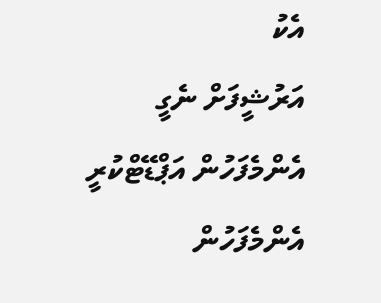އެކު
އަރުޝީފަށް ނެގީ
އެންމެފަހުން އަޕްޑޭޓްކުރީ
އެންމެފަހުން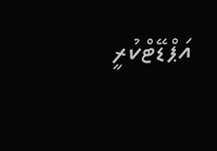އަޕްޑޭޓްކުރީ